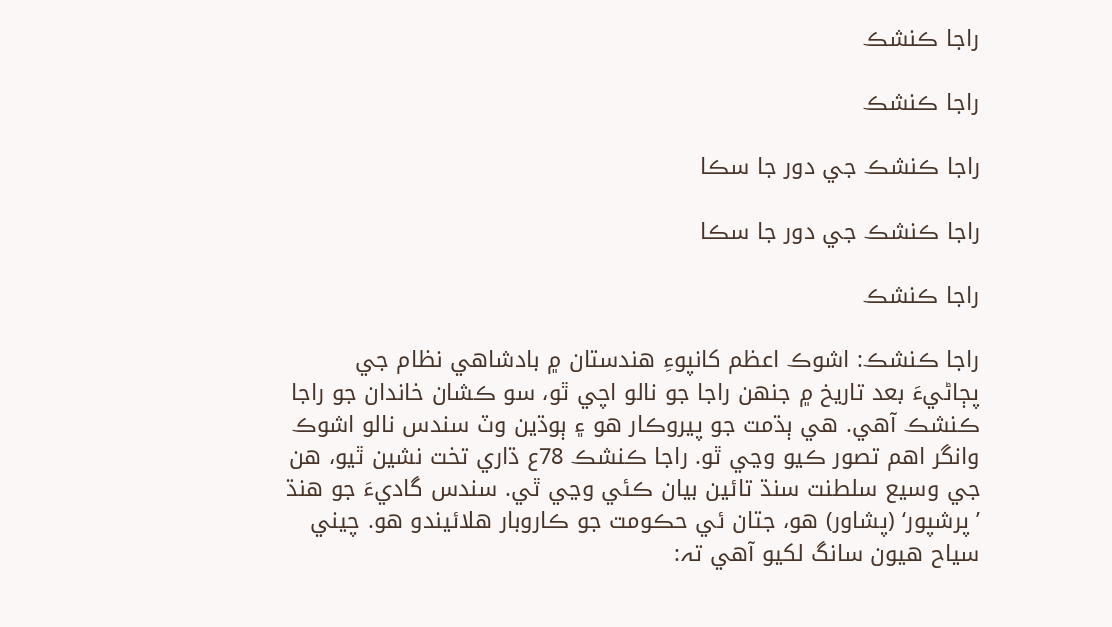راجا ڪنشڪ

راجا ڪنشڪ

راجا ڪنشڪ جي دور جا سڪا

راجا ڪنشڪ جي دور جا سڪا

راجا ڪنشڪ

راجا ڪنشڪ: اشوڪ اعظم کانپوءِ هندستان ۾ بادشاهي نظام جي پڄاڻيءَ بعد تاريخ ۾ جنهن راجا جو نالو اچي ٿو، سو ڪشان خاندان جو راجا ڪنشڪ آهي. هي ٻڌمت جو پيروڪار هو ۽ ٻوڌين وٽ سندس نالو اشوڪ وانگر اهم تصور ڪيو وڃي ٿو. راجا ڪنشڪ 78ع ڌاري تخت نشين ٿيو، هن جي وسيع سلطنت سنڌ تائين بيان ڪئي وڃي ٿي. سندس گاديءَ جو هنڌ ’پرشپور‘ (پشاور) هو، جتان ئي حڪومت جو ڪاروبار هلائيندو هو. چيني سياح هيون سانگ لکيو آهي تہ: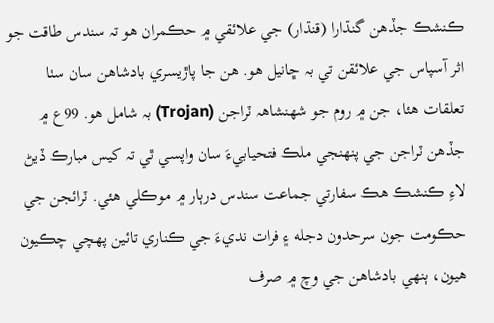ڪنشڪ جڏهن گنڌارا (قنڌار) جي علائقي ۾ حڪمران هو تہ سندس طاقت جو اثر آسپاس جي علائقن تي بہ ڇانيل هو. هن جا پاڙيسري بادشاهن سان سٺا تعلقات هئا، جن ۾ روم جو شهنشاھہ ٽراجن (Trojan) بہ شامل هو. 99ع ۾ جڏهن ٽراجن جي پنھنجي ملڪ فتحيابيءَ سان واپسي ٿي تہ کيس مبارڪ ڏيڻ لاءِ ڪنشڪ هڪ سفارتي جماعت سندس درٻار ۾ موڪلي هئي. ٽرائجن جي حڪومت جون سرحدون دجله ۽ فرات نديءَ جي ڪناري تائين پهچي چڪيون هيون، ٻنهي بادشاهن جي وچ ۾ صرف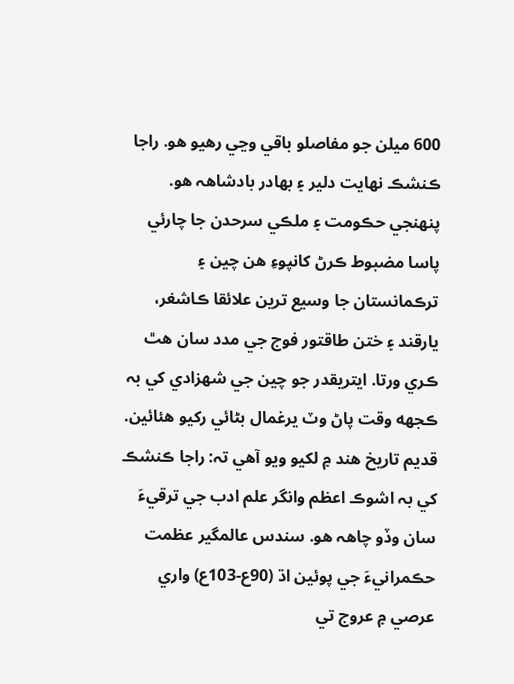600 ميلن جو مفاصلو باقي وڃي رهيو هو. راجا ڪنشڪ نهايت دلير ۽ بھادر بادشاھہ هو. پنھنجي حڪومت ۽ ملڪي سرحدن جا چارئي پاسا مضبوط ڪرڻ کانپوءِ هن چين ۽ ترڪمانستان جا وسيع ترين علائقا ڪاشغر، يارقند ۽ ختن طاقتور فوج جي مدد سان هٿ ڪري ورتا. ايتريقدر جو چين جي شھزادي کي بہ ڪجهه وقت پاڻ وٽ يرغمال بڻائي رکيو هئائين. قديم تاريخ هند ۾ لکيو ويو آهي تہ: راجا ڪنشڪ کي بہ اشوڪ اعظم وانگر علم ادب جي ترقيءَ سان وڏو چاھہ هو. سندس عالمگير عظمت حڪمرانيءَ جي پوئين اڌ (90ع-103ع) واري عرصي ۾ عروج تي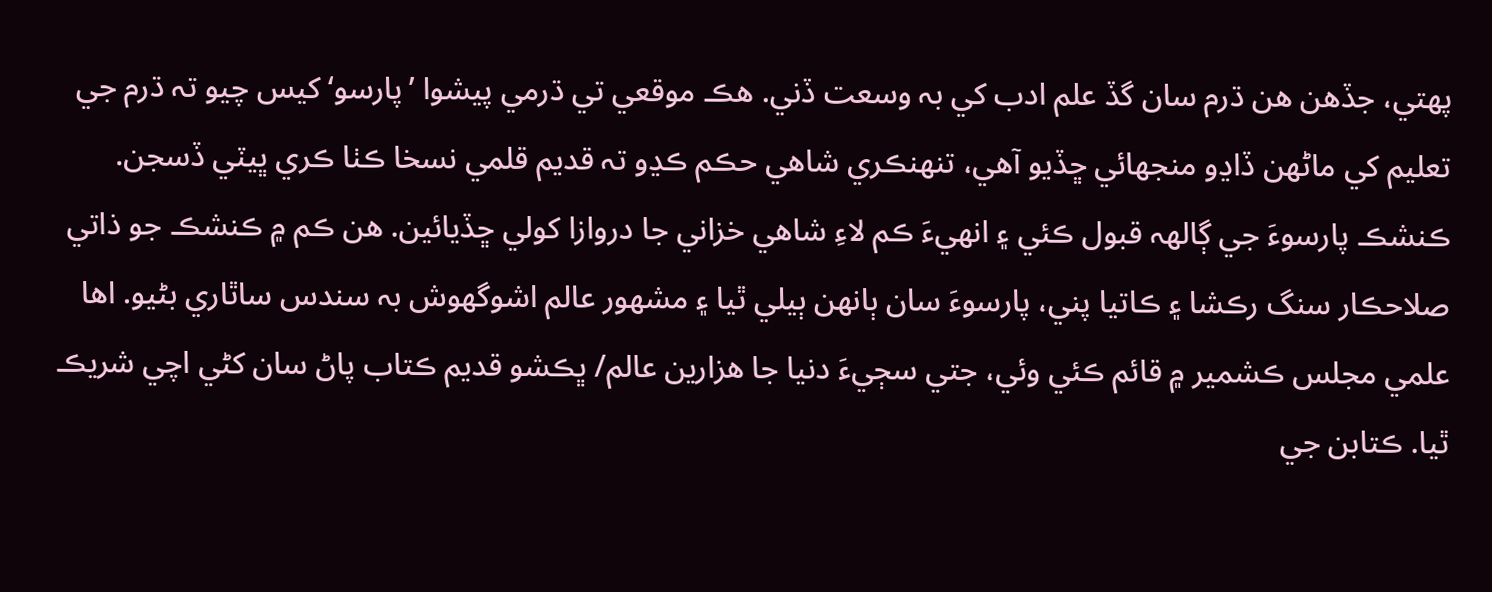پهتي، جڏهن هن ڌرم سان گڏ علم ادب کي بہ وسعت ڏني. هڪ موقعي تي ڌرمي پيشوا ’پارسو‘ کيس چيو تہ ڌرم جي تعليم کي ماڻهن ڏاڍو منجهائي ڇڏيو آهي، تنهنڪري شاهي حڪم ڪڍو تہ قديم قلمي نسخا ڪٺا ڪري ڀيٽي ڏسجن. ڪنشڪ پارسوءَ جي ڳالھہ قبول ڪئي ۽ انهيءَ ڪم لاءِ شاهي خزاني جا دروازا کولي ڇڏيائين. هن ڪم ۾ ڪنشڪ جو ذاتي صلاحڪار سنگ رڪشا ۽ ڪاتيا پني، پارسوءَ سان ٻانهن ٻيلي ٿيا ۽ مشھور عالم اشوگهوش بہ سندس ساٿاري بڻيو. اها علمي مجلس ڪشمير ۾ قائم ڪئي وئي، جتي سڄيءَ دنيا جا هزارين عالم/ ڀڪشو قديم ڪتاب پاڻ سان کڻي اچي شريڪ ٿيا. ڪتابن جي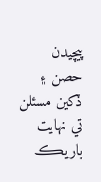پيچيدن حصن ۽ ڏکين مسئلن تي نهايت باريڪ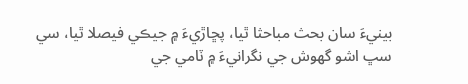بينيءَ سان بحث مباحثا ٿيا، پڇاڙيءَ ۾ جيڪي فيصلا ٿيا، سي سڀ اشو گهوش جي نگرانيءَ ۾ ٽامي جي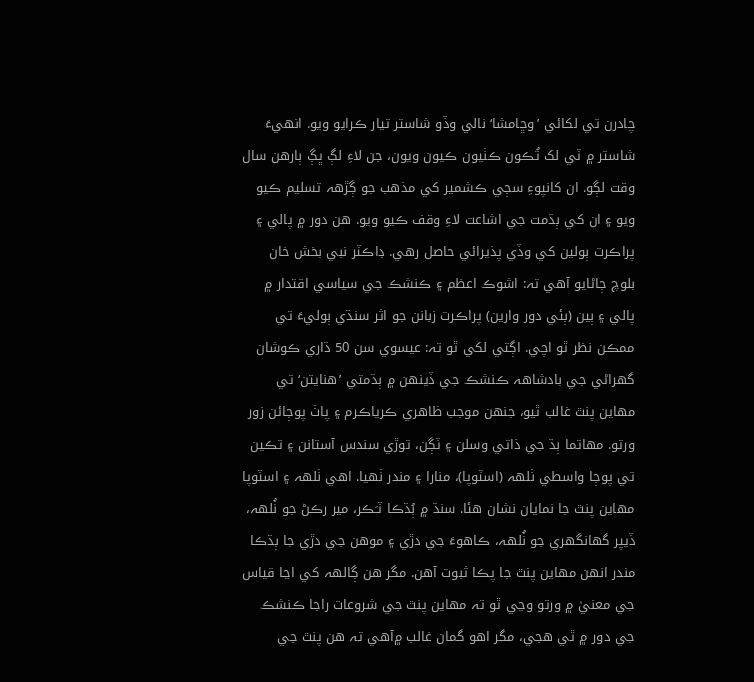چادرن تي لکائي ’وڇامشا‘ نالي وڏو شاستر تيار ڪرايو ويو. انهيءَ شاستر ۾ ٽي لک تُڪون ڪٺيون ڪيون ويون، جن لاءِ لڳ ڀڳ ٻارهن سال وقت لڳو. ان کانپوءِ سڄي ڪشمير کي مذهب جو ڳڙھہ تسليم ڪيو ويو ۽ ان کي ٻڌمت جي اشاعت لاءِ وقف ڪيو ويو. هن دور ۾ پالي ۽ پراڪرت ٻولين کي وڏي پذيرائي حاصل رهي. ڊاڪٽر نبي بخش خان بلوچ ڄاڻايو آهي تہ: اشوڪ اعظم ۽ ڪنشڪ جي سياسي اقتدار ۾ پالي ۽ ٻين (ٻئي دور وارين) پراڪرت زبانن جو اثر سنڌي ٻوليءَ تي ممڪن نظر ٿو اچي. اڳتي لکي ٿو تہ: عيسوي سن 50 ڌاري ڪوشان گهراڻي جي بادشاھہ ڪنشڪ جي ڏينهن ۾ ٻڌمتي ’هنايتن‘ تي مهاين پنٿ غالب ٿيو، جنهن موجب ظاهري ڪرياڪرم ۽ پاٺ پوڄائن زور ورتو. مهاتما ٻڌ جي ذاتي وسلن ۽ ٽڳن، توڙي سندس آستانن ۽ تڪين تي پوڄا واسطي ٺلھہ (اسٽوپا)، منارا ۽ مندر ٺهيا. اهي ٺلھہ ۽ اسٽوپا مهاين پنٿ جا نمايان نشان هئا. سنڌ ۾ ٻُڌڪا ٽـَڪر، مير رڪڻ جو ٺُلھہ، ڏيپر گهانگهري جو ٺُلھہ، ڪاهوءَ جي دڙي ۽ موهن جي دڙي جا ٻڌڪا مندر انهن مهاين پنٿ جا پڪا ثبوت آهن. مگر هن ڳالھہ کي اڃا قياس جي معنيٰ ۾ ورتو وڃي ٿو تہ مهاين پنٿ جي شروعات راجا ڪنشڪ جي دور ۾ ٿي هجي، مگر اهو گمان غالب ۾آهي تہ هن پنٿ جي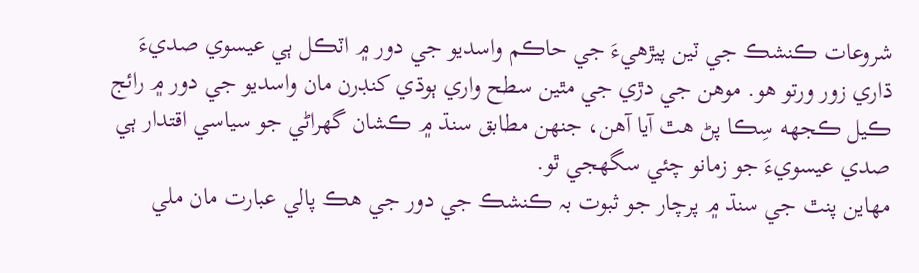شروعات ڪنشڪ جي ٽين پيڙهيءَ جي حاڪم واسديو جي دور ۾ اٽڪل ٻي عيسوي صديءَ ڌاري زور ورتو هو. موهن جي دڙي جي مٿين سطح واري ٻوڌي کنڊرن مان واسديو جي دور ۾ رائج ڪيل ڪجهه سِڪا پڻ هٿ آيا آهن، جنهن مطابق سنڌ ۾ ڪشان گهراڻي جو سياسي اقتدار ٻي صدي عيسويءَ جو زمانو چئي سگهجي ٿو.
مهاين پنٿ جي سنڌ ۾ پرچار جو ثبوت بہ ڪنشڪ جي دور جي هڪ پالي عبارت مان ملي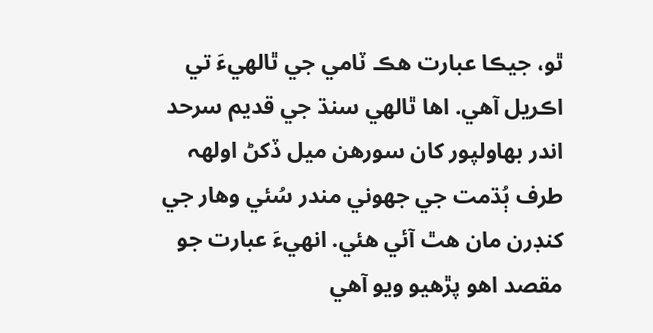ٿو، جيڪا عبارت هڪ ٽامي جي ٿالهيءَ تي اڪريل آهي. اها ٿالهي سنڌ جي قديم سرحد اندر بھاولپور کان سورهن ميل ڏکڻ اولھہ طرف ٻُڌمت جي جهوني مندر سُئي وهار جي کنڊرن مان هٿ آئي هئي. انهيءَ عبارت جو مقصد اهو پڙهيو ويو آهي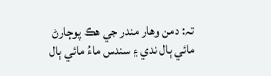تہ: دمن وهار مندر جي هڪ پوڄارڻ مائي ٻال ندي ۽ سندس ماءُ مائي ٻال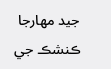جيد مهارجا ڪنشڪ جي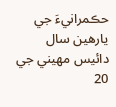حڪمرانيءَ جي يارهين سال دائيس مهيني جي 20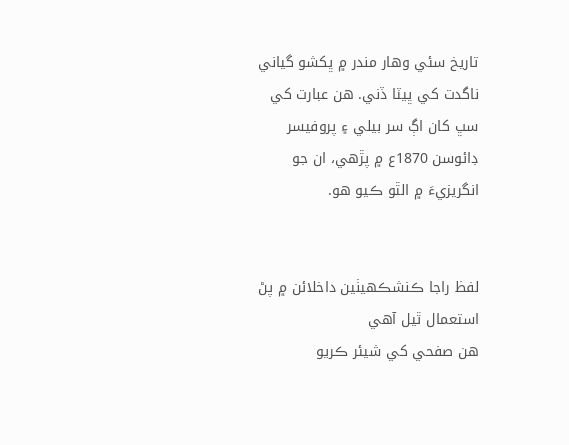تاريخ سئي وهار مندر ۾ ڀکشو گياني ناگدت کي ڀيٽا ڏني. هن عبارت کي سڀ کان اڳ سر بيلي ۽ پروفيسر ڊائوسن 1870ع ۾ پڙهي، ان جو انگريزيءَ ۾ الٿو ڪيو هو.


لفظ راجا ڪنشڪھيٺين داخلائن ۾ پڻ استعمال ٿيل آھي
هن صفحي کي شيئر ڪريو